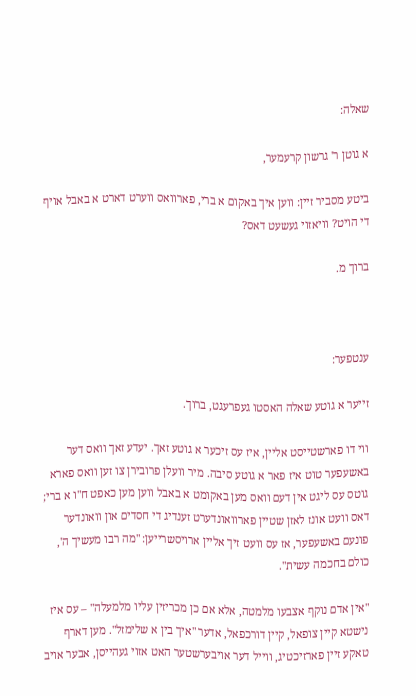שאלה:

א גוטן ר' גרשון קרעמער,

ביטע מסביר זיין: ווען איך באקום א ברי, פארוואס ווערט דארט א באבל אויף די הויט? וויאזוי געשעט דאס?

ברוך מ.



ענטפער:

זייער א גוטע שאלה האסטו געפרעגט, ברוך.

ווי דו פארשטייסט אליין, איז עס זיכער א גוטע זאך. יעדע זאך וואס דער באשעפער טוט איז פאר א גוטע סיבה. מיר וועלן פרובירן צו זען וואס פארא גוטס עס ליגט אין דעם וואס מען באקומט א באבל ווען מען כאפט ח"ו א ברי; דאס וועט אונז לאזן שטיין פארוואונדערט זענדיג די חסדים און וואונדער פונעם באשעפער, אז עס וועט זיך אליין ארויסשרייען: "מה רבו מעשיך ה', כולם בחכמה עשית".

"אין אדם נוקף אצבעו מלמטה, אלא אם כן מכריזין עליו מלמעלה" – עס איז נישטא קיין צופאל, קיין דורכפאל, אדער "איך בין א שלימזל". מען דארף טאקע זיין פארזיכטיג, ווייל דער אויבערשטער האט אזוי געהייסן, אבער אויב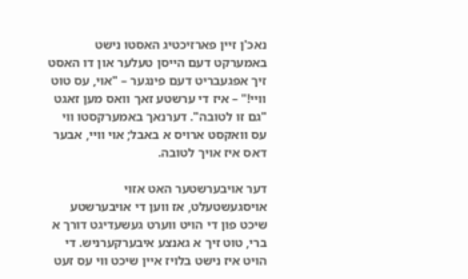נאכ'ן זיין פארזיכטיג האסטו נישט באמערקט דעם הייסן טעלער און דו האסט זיך אפגעבריט דעם פינגער – "אוי, עס טוט וויי!" – איז די ערשטע זאך וואס מען זאגט "גם זו לטובה". דערנאך באמערקסטו ווי עס וואקסט ארויס א באבל; אוי וויי, אבער דאס איז אויך לטובה.

דער אויבערשטער האט אזוי אויסגעשטעלט, אז ווען די אויבערשטע שיכט פון די הויט ווערט געשעדיגט דורך א ברי, טוט זיך א גאנצע איבערקערניש. די הויט איז נישט בלויז איין שיכט ווי עס זעט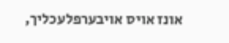אונז אויס אויבערפלעכליך,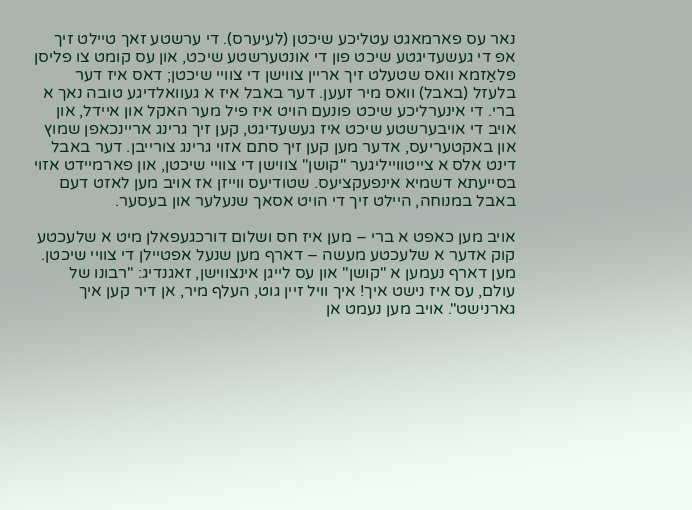נאר עס פארמאגט עטליכע שיכטן (לעיערס). די ערשטע זאך טיילט זיך אפ די געשעדיגטע שיכט פון די אונטערשטע שיכט, און עס קומט צו פליסן פּלאַזמא וואס שטעלט זיך אריין צווישן די צוויי שיכטן; דאס איז דער בלעזל (באבל) וואס מיר זעען. דער באבל איז א געוואלדיגע טובה נאך א ברי. די אינערליכע שיכט פונעם הויט איז פיל מער האקל און איידל, און אויב די אויבערשטע שיכט איז געשעדיגט, קען זיך גרינג אריינכאפן שמוץ און באקטעריעס, אדער מען קען זיך סתם אזוי גרינג צורייבן. דער באבל דינט אלס א צייטווייליגער "קושן" צווישן די צוויי שיכטן, און פארמיידט אזוי בסייעתא דשמיא אינפעקציעס. שטודיעס ווייזן אז אויב מען לאזט דעם באבל במנוחה, היילט זיך די הויט אסאך שנעלער און בעסער.

אויב מען כאפט א ברי – מען איז חס ושלום דורכגעפאלן מיט א שלעכטע קוק אדער א שלעכטע מעשה – דארף מען שנעל אפטיילן די צוויי שיכטן. מען דארף נעמען א "קושן" און עס לייגן אינצווישן, זאגנדיג: "רבונו של עולם, עס איז נישט איך! איך וויל זיין גוט, העלף מיר, אן דיר קען איך גארנישט". אויב מען נעמט אן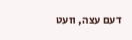דעם עצה, וועט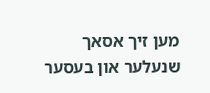מען זיך אסאך שנעלער און בעסער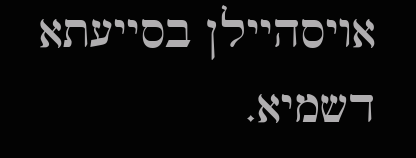אויסהיילן בסייעתא דשמיא.